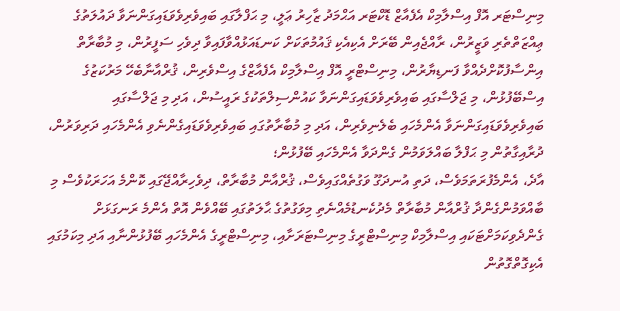މިނިސްޓަރ އޮފް އިސްލާމިކް އެފެއާޒް ޑޮކްޓަރ އަޙްމަދު ޒާހިރު ޢަލީ، މި ޙަފްލާގައި ބައިވެރިވެވަޑައިގަންނަވާ ދައުލަތުގެ ޢިއްޒަތްތެރި ވަޒީރުން، ރާއްޖެއިން ބޭރަށް އެކިއެކި ޤައުމުތަކަށް ކަނޑައަޅުއްވާފައިވާ ދިވެހި ސަފީރުން، މި މުބާރާތް އިންސާފުކޮށްދެއްވާ ފަނޑިޔާރުން، މިނިސްޓްރީ އޮފް އިސްލާމިކް އެފެއާޒްގެ އިސްވެރިން، ޤުރްއާނާބެހޭ މަރުކަޒުގެ އިސްބޭފުޅުން، މި ޖަލްސާގައި ބައިވެރިވެވަޑައިގަންނަވާ ކައުންސިލްތަކުގެ ރައީސުން، އަދި މި ޖަލްސާގައި ބައިވެރިވެވަޑައިގަންނަވާ އެންމެހައި ބެލެނިވެރިން، އަދި މި މުބާރާތުގައި ބައިވެރިވެވަޑައިގެންނެވި އެންމެހައި ދަރިވަރުން، ދުރާއިގާތުން މި ޙަފްލާ ބައްލަވަމުން ގެންދަވާ އެންމެހައި ބޭފުޅުން؛
އާދެ، އެންމެފުރަތަމަވެސް، ދަތި އުނދަގޫ ވަގުތެއްގައިވެސް، ޤުރްއާން މުބާރާތް، ދިވެހިރާއްޖޭގައި ކޮންމެ އަހަރަކުވެސް މި ބާއްވަމުންގެންދާ ޤުރްއާން މުބާރާތް މެދުކެނޑުމެއްނެތި މިވަގުތުގެ ޙާލަތުގައި ބޭއްވެން އޮތް އެންމެ ރަނގަޅަށް ގެންދެވިކަމަށްޓަކައި އިސްލާމިކް މިނިސްޓްރީގެ މިނިސްޓަރަށާއި، މިނިސްޓްރީގެ އެންމެހައި ބޭފުޅުންނާއި އަދި މިކަމުގައި އެކިގޮތްގޮތުން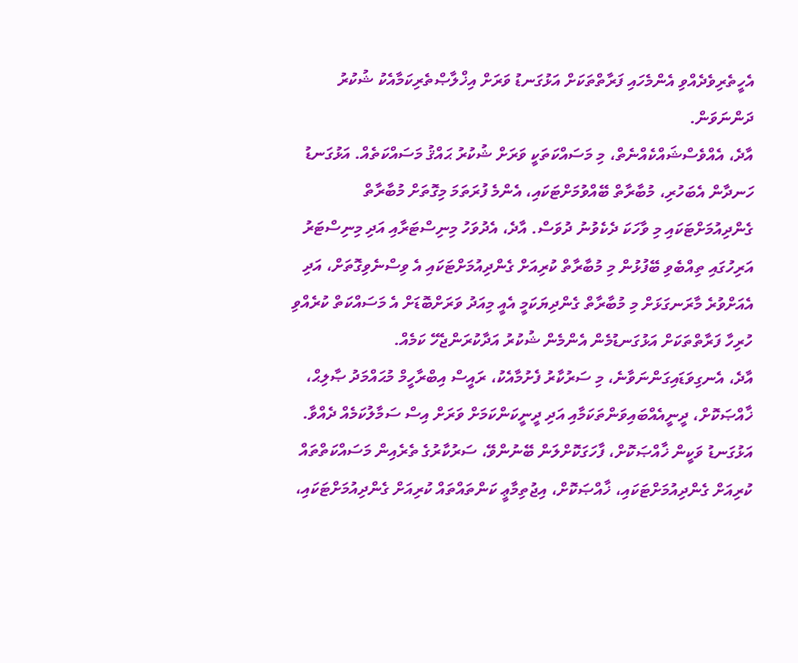އެހީތެރިވެދެއްވި އެންމެހައި ފަރާތްތަކަށް އަޅުގަނޑު ވަރަށް އިޚްލާޞްތެރިކަމާއެކު ޝުކުރު ދަންނަވަން.
އާދެ، އެއްވެސްޝައްކެއްނެތް، މި މަސައްކަތަކީ ވަރަށް ޝުކުރު ޙައްޤު މަސައްކަތެއް. އަޅުގަނޑު ހަނދާން އެބަހުރި، މުބާރާތް ބޭއްވުމަށްޓަކައި، އެންމެ ފުރަތަމަ މިގޮތަށް މުބާރާތް ގެންދިއުމަށްޓަކައި މި ވާހަކަ ދެކެވުނު ދުވަސް. އާދެ، އެދުވަހު މިނިސްޓަރާއި އަދި މިނިސްޓަރު އަރިހުގައި ތިއްބެވި ބޭފުޅުން މި މުބާރާތް ކުރިއަށް ގެންދިއުމަށްޓަކައި އެ ވިސްނެވިގޮތަށް، އަދި އެއަށްވުރެ މާރަނގަޅަށް މި މުބާރާތް ގެންދިޔަކަމީ އެއީ މިއަދު ވަރަށްބޮޑަށް އެ މަސައްކަތް ކުރެއްވި ހުރިހާ ފަރާތްތަކަށް އަޅުގަނޑުމެން އެންމެން ޝުކުރު އަދާކުރަންޖެހޭ ކަމެއް.
އާދެ، އެނގިވަޑައިގަންނަވާނެ، މި ސަރުކާރު ފެށުމާއެކު، ރައީސް އިބްރާހީމް މުޙައްމަދު ޞާލިޙް، ޚާއްޞަކޮށް، ދީނީއެއްބައިވަންތަކަމާއި އަދި ދީނީކަންކަމަށް ވަރަށް އިސް ސަމާލުކަމެއް ދެއްވާ. އަޅުގަނޑު ވަކީން ޚާއްޞަކޮށް، ފާހަގަކޮށްލަން ބޭނުންވޭ، ސަރުކާރުގެ ތެރެއިން މަސައްކަތްތައް ކުރިއަށް ގެންދިއުމަށްޓަކައި، ޚާއްޞަކޮށް، އިޖުތިމާޢީ ކަންތައްތައް ކުރިއަށް ގެންދިއުމަށްޓަކައި،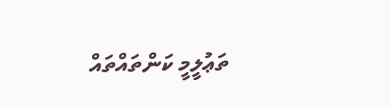ތަޢުލީމީ ކަންތައްތައް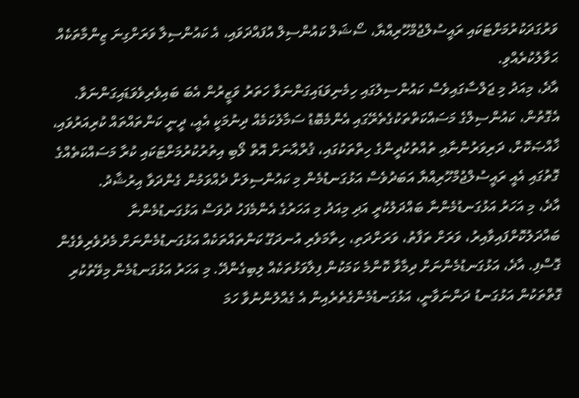ވަރުގަދަކުރުމަށްޓަކައި ރައީސުލްޖުމްހޫރިއްޔާ، ސޯޝަލް ކައުންސިލް އުފައްދަވައި، އެ ކައުންސިލާ ވަރަށްގިނަ ޒިންމާތަކެއް ޙަވާލުކުރެއްވި.
އާދެ، މިއަދު މި ޖަލްސާގައިވެސް ކައުންސިލުގައި ހިމެނިވަޑައިގަންނަވާ ހަތަރު ވަޒީރުން އެބަ ބައިވެރިވެވަޑައިގަންނަވާ. އެގޮތުން، ކައުންސިލްގެ މަސައްކަތްތަކުގެތެރޭގައި އެންމެބޮޑު ސަމާލުކަމެއް ދިނުމަކީ އެއީ، ދީނީ ކަންތައްތައް ކުރިއަރުވައި، ޚާއްޞަކޮށް، ދަރިވަރުންނާއި ތުއްތުކުދީންގެ ހިތްތަކުގައި، ޤުރްއާނަށް އޮތް ލޯބި އިތުރުކުރުމަށްޓަކައި ކުރާ މަސައްކަތެއްގެ ގޮތުގައި އެއީ ރައީސުލްޖުމްހޫރިއްޔާ އަބަދުވެސް އަޅުގަނޑުމެން މި ކައުންސިލަށް ދެއްވަމުން ގެންދަވާ އިރުޝާދު.
އާދެ، މި އަހަރު އަޅުގަނޑުމެންނާ ބައްދަލުކުރީ އަދި މިއަދު މި އަހަރުގެ އެންމެފަހު ދުވަސް އަޅުގަނޑުމެންނާ ބައްދަލުކޮށްފައިވާއިރު، ވަރަށް ތަފާތު، ވަރަށްދަތި، ހިތާމަވެރި އުނދަގޫ ކަންތައްތަކެއް އަޅުގަނޑުމެންނަށް މެދުވެރިވެގެން ގޮސްފި. އާދެ، އަޅުގަނޑުމެންނަށް ދިމާވާ ކޮންމެ ކަމަކުން ފިލާވަޅުތަކެއް ލިބިގެންދޭ. މި އަހަރު އަޅުގަނޑުމެން މިވޭތުކުރި ގޮތްތަކުން އަޅުގަނޑު ދަންނަވާނީ، އަޅުގަނޑުމެންގެތެރެއިން އެ ގެއްލުންނުވާ ހަމަ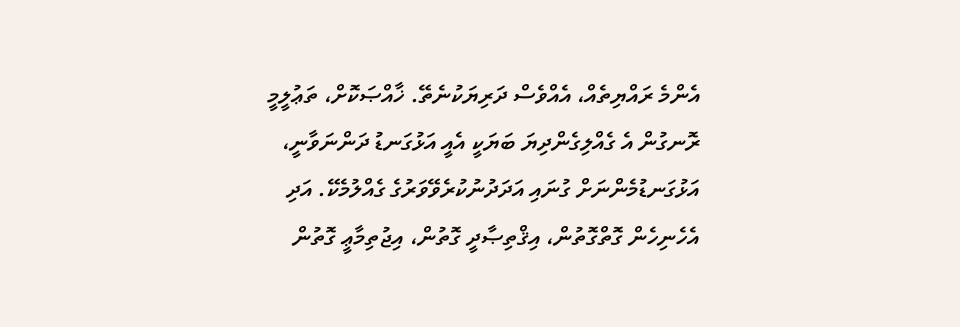އެންމެ ރައްޔިތެއް، އެއްވެސް ދަރިޔަކުނެތޭ. ޚާއްޞަކޮށް، ތަޢުލީމީ ރޮނގުން އެ ގެއްލިގެންދިޔަ ބަޔަކީ އެއީ އަޅުގަނޑު ދަންނަވާނީ، އަޅުގަނޑުމެންނަށް ގުނައި އަދަދުނުކުރެވޭވަރުގެ ގެއްލުމެކޭ. އަދި އެހެނިހެން ގޮތްގޮތުން، އިޤްތިޞާދީ ގޮތުން، އިޖުތިމާޢީ ގޮތުން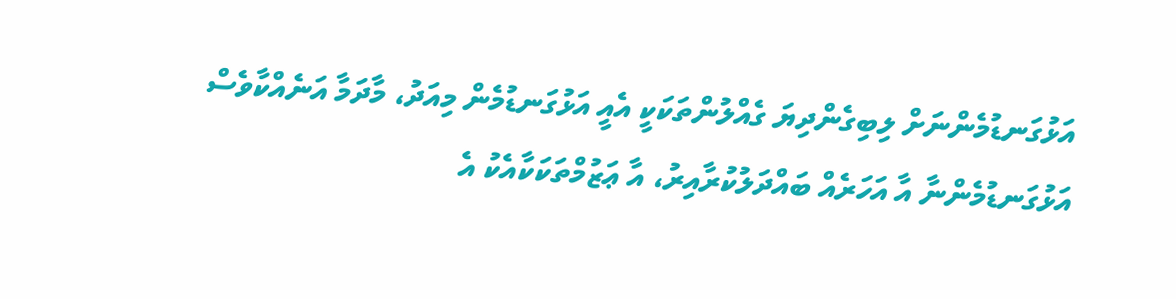އަޅުގަނޑުމެންނަށް ލިބިގެންދިޔަ ގެއްލުންތަކަކީ އެއީ އަޅުގަނޑުމެން މިއަދު، މާދަމާ އަނެއްކާވެސް އަޅުގަނޑުމެންނާ އާ އަހަރެއް ބައްދަލުކުރާއިރު، އާ ޢަޒުމްތަކަކާއެކު އެ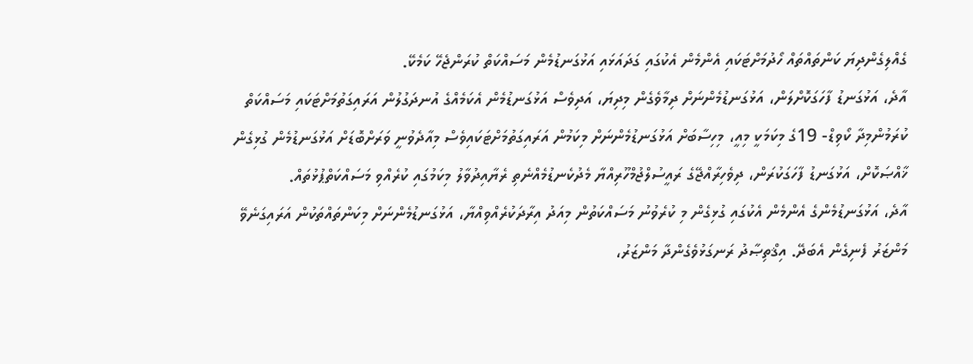ގެއްލިގެންދިޔަ ކަންތައްތައް ހޯދުމަށްޓަކައި އެންމެން އެކުގައި ގަދައަޅައި އަޅުގަނޑުމެން މަސައްކަތް ކުރަންޖެހޭ ކަމެކޭ.
އާދެ، އަޅުގަނޑު ފާހަގަކޮށްލަން، އަޅުގަނޑުމެންނަށް ދިމާވެގެން މިދިޔަ، އަދިވެސް އަޅުގަނޑުމެން އެކަމެއްގެ އުނދަގުލުން އަރައިގަތުމަށްޓަކައި މަސައްކަތް ކުރަމުންމިދާ ކޯވިޑް- 19ގެ މިކަމަކީ މިއީ، މިހިސާބަށް އަޅުގަނޑުމެންނަށް މިކަމުން އަރައިގަތުމަށްޓަކައިވެސް މިއާދެވުނީ ވަރަށްބޮޑަށް އަޅުގަނޑުމެން ގުޅިގެން ޚާއްޞަކޮށް، އަޅުގަނޑު ފާހަގަކުރަން، ދިވެހިރާއްޖޭގެ ރައީސުލްޖުމްހޫރިއްޔާ މެދުކެނޑުމެއްނެތި ރެޔާއިދުވާލު މިކަމުގައި ކުރެއްވި މަސައްކަތްޕުޅުތައް.
އާދެ، އަޅުގަނޑުމެންގެ އެންމެން އެކުގައި ގުޅިގެން މި ކުރެވުނު މަސައްކަތުން މިއަދު އިރާދަކުރެއްވިއްޔާ، އަޅުގަނޑުމެންނަށް މިކަންތައްތަކުން އަރައިގަނެވޭ މަންޒަރު ފެނިގެން އެބަދޭ. އިޤްތިޞާދު ރަނގަޅުވެގެންދާ މަންޒަރު،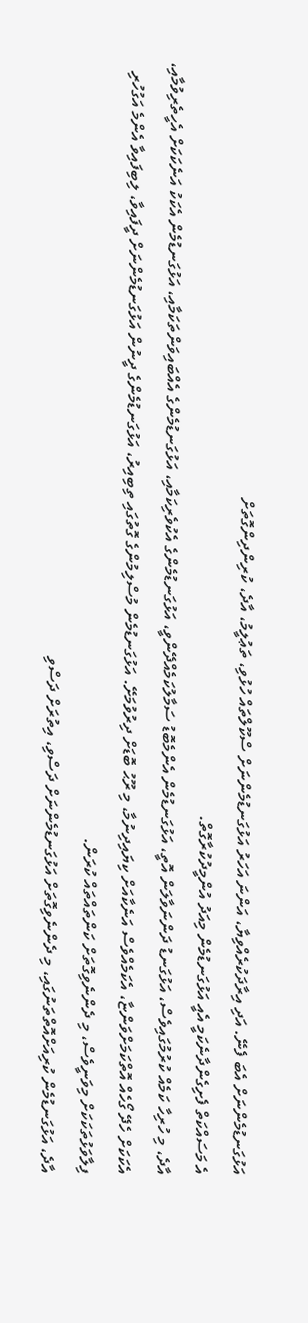އަޅުގަނޑުމެންނަށް އެބަ ފެނޭ. އަދި އިރާދަކުރެއްވިޔާ، އަންނަ އަހަރު އަޅުގަނޑުމެންނަށް ސްކޫލްތައް ހުޅުވި، ތަޢުލީމު، އާދެ، ކުރިންދިންގޮތަށް
އެ މަސައްކަތް ފެށިގެންދާނެކަމީ އެއީ އަޅުގަނޑުމެން މިއަދު އުންމީދުކުރާގޮތް.
އާދެ، މި ހުރިހާ ކަމެއް ކުރުމުގައިވެސް، އަޅުގަނޑު ދަންނަވާލަން އޮތީ، އަޅުގަނޑުމެން އެންމެބޮޑު ސަމާލުކަމެއްދޭންވީ، އަޅުގަނޑުމެންގެ އެކުވެރިކަމާއި، އަޅުގަނޑުމެންގެ އެއްބައިވަންތަކަމާއި، އަޅުގަނޑުމެން އެކަކު އަނެކަކަށް އެހީތެރިވުމާއި، އެކަކަށް ހެދޭ ގޯހެއް އޮތްކަމަށްވަންޏާ، އެކަމެއްވެސް އަނެކާއަށް ކިޔައިދިނުމާ، މި ރޫޙު ބޮޑަށް ދިރުވުމަށޭ. އަޅުގަނޑުމެން މުސްލިމުންގެ ގޮތުގައި ތިބިއިރު، އަޅުގަނޑުމެންގެ ދީނުން އަޅުގަނޑުމެންނަށް ދީފައިވާ، ލިބިފައިވާ އެންމެ އަގުހުރި ފިލާވަޅުތަކަކަށް މިވަނީވެސް، މި ދެންނެވިގޮތަށް ކަންތައްތައް ކުރަން.
އާދެ، އަޅުގަނޑުމެން ކުރިއަށްއޮތްތަނުގައި، މި ދެންނެވިގޮތަށް އަޅުގަނޑުމެންނަށް ދަސްވި، އިތުރަށް ދަސްވި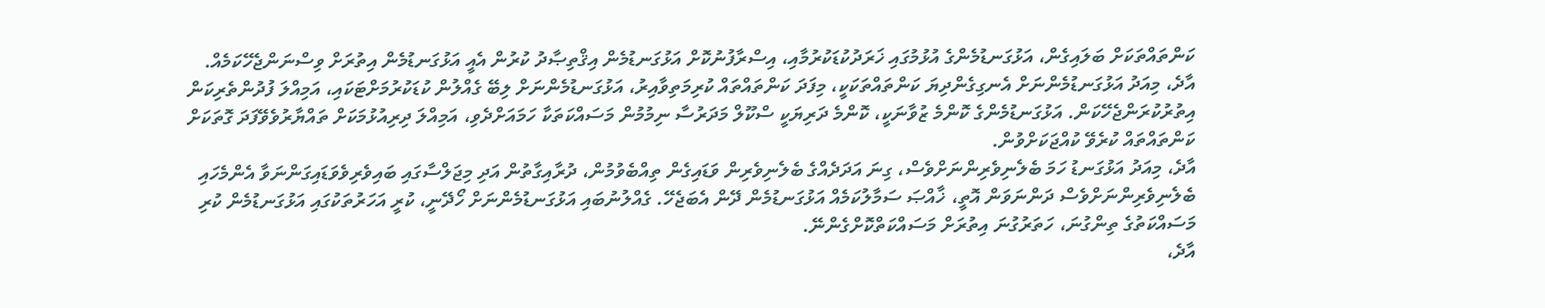ކަންތައްތަކަށް ބަލައިގެން، އަޅުގަނޑުމެންގެ އުޅުމުގައި ޚަރަދުކުޑަކުރުމާއި، އިސްރާފުނުކޮށް އަޅުގަނޑުމެން އިޤްތިޞާދު ކުރުން އެއީ އަޅުގަނޑުމެން އިތުރަށް ވިސްނަންޖެހޭކަމެއް.
އާދެ، މިއަދު އަޅުގަނޑުމެންނަށް އެނގިގެންދިޔަ ކަންތައްތަކަކީ، މިފަދަ ކަންތައްތައް ކުރިމަތިވާއިރު، އަޅުގަނޑުމެންނަށް ލިބޭ ގެއްލުން ކުޑަކުރުމަށްޓަކައި، އަމިއްލަ ފުދުންތެރިކަން އިތުރުކުރަންޖެހޭކަން. އަޅުގަނޑުމެންގެ ކޮންމެ ޒުވާނަކީ، ކޮންމެ ދަރިޔަކީ ސްކޫލް މަދަރުސާ ނިމުމުން މަސައްކަތަކާ ހަމައަށްދެވި، އަމިއްލަ ދިރިއުޅުމަކަށް ތައްޔާރުވެވޭފަދަ ގޮތަކަށް ކަންތައްތައް ކުރެވޭ ކުއްޖަކަށްވުން.
އާދެ، މިއަދު އަޅުގަނޑު ހަމަ ބެލެނިވެރިންނަށްވެސް، ގިނަ އަދަދެއްގެ ބެލެނިވެރިން ވަޑައިގެން ތިއްބެވުމުން، ދުރާއިގާތުން އަދި މިޖަލްސާގައި ބައިވެރިވެވަޑައިގަންނަވާ އެންމެހައި ބެލެނިވެރިންނަށްވެސް ދަންނަވަން އޮތީ، ޚާއްޞަ ސަމާލުކަމެއް އަޅުގަނޑުމެން ދޭން އެބަޖެހޭ. ގެއްލުނުބައި އަޅުގަނޑުމެންނަށް ހޯދޭނީ، ކުރީ އަހަރުތަކުގައި އަޅުގަނޑުމެން ކުރި މަސައްކަތުގެ ތިންގުނަ، ހަތަރުގުނަ އިތުރަށް މަސައްކަތްކޮށްގެންނޭ.
އާދެ،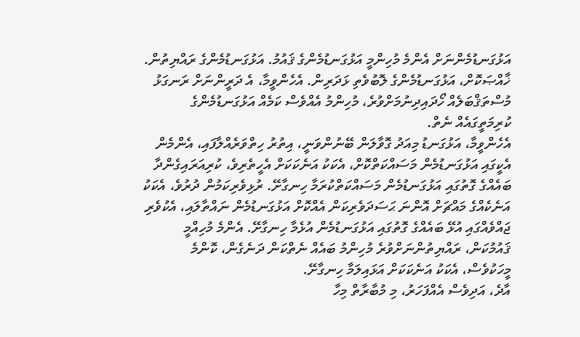އަޅުގަނޑުމެންނަށް އެންމެ މުހިންމީ އަޅުގަނޑުމެންގެ ޤައުމު. އަޅުގަނޑުމެންގެ ރައްޔިތުން. ޚާއްޞަކޮށް، އަޅުގަނޑުމެންގެ ލޮބުވެތި ޅަދަރިން. އެހެންވީމާ، އެ ދަރީންނަށް ރަނގަޅު މުސްތަޤްބަލެއް ހޯދައިދިނުމަށްވުރެ، މުހިންމު އެއްވެސް ކަމެއް އަޅުގަނޑުމެންގެ ކުރިމަތީގައެއް ނެތް.
އެހެންވީމާ، އަޅުގަނޑު މިއަދު ގޮވާލަން ބޭނުންވަނީ، އިތުރު ހިތްވަރެއްލާފައި، އެންމެން އެކީގައި އަޅުގަނޑުމެން މަސައްކަތްކޮށް، އެކަކު އަނެކަކަށް އެހީތެރިވެ، ކުރިއަރައިގެންދާ ބައެއްގެ ގޮތުގައި އަޅުގަނޑުމެން މަސައްކަތްކުރަމާ ހިނގާށޭ. ރުޅިވެރިކަމުން ދުރުވެ، އެކަކު އަނެކެއްގެ މައްޗަށް އޮންނަ ޙަސަދަވެރިކަން އެއްކޮށް އަޅުގަނޑުމެން ނައްތާލައި، އެކުވެރި ޖައްވެއްގައި އުޅޭ ބައެއްގެ ގޮތުގައި އަޅުގަނޑުމެން އުޅެމާ ހިނގާށޭ. އެންމެ މުހިއްމީ ޤައުމުކަން، ރައްޔިތުންނަށްވުރެ މުހިންމު ބައެއް ނެތްކަން ދަނެގެން، ކޮންމެ މީހަކުވެސް، އެކަކު އަނެކަކަށް އަޅައިލަމާ ހިނގާށޭ.
އާދެ، އަދިވެސް އެއްފަހަރު، މި މުބާރާތް މިހާ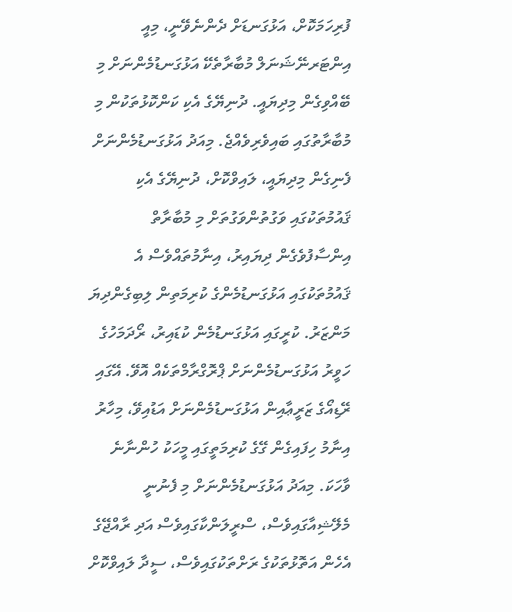ފުރިހަމަކޮށް، އަޅުގަނޑަށް ދެންނެވޭނީ، މިއީ އިންޓަރނޭޝަނަލް މުބާރާތެކޭ އަޅުގަނޑުމެންނަށް މި ބޭއްވިގެން މިދިޔައީ. ދުނިޔޭގެ އެކި ކަންކޮޅުތަކުން މި މުބާރާތުގައި ބައިވެރިވެއްޖެ. މިއަދު އަޅުގަނޑުމެންނަށް ފެނިގެން މިދިޔައީ، ލައިވްކޮށް، ދުނިޔޭގެ އެކި ޤައުމުތަކުގައި ވަގުތުންވަގުތަށް މި މުބާރާތް އިންސާފުވެގެން ދިޔައިރު، އިނާމުތައްވެސް އެ ޤައުމުތަކުގައި އަޅުގަނޑުމެންގެ ކުރިމަތިން ލިބިގެންދިޔަ މަންޒަރު. ކުރީގައި އަޅުގަނޑުމެން ކުޑައިރު، ރޯދަމަހުގެ ހަވީރު އަޅުގަނޑުމެންނަށް ޕްރޮގްރާމްތަކެއް އޮވޭ. އޭގައި ރޭޑިއޯގެ ޒަރީޢާއިން އަޅުގަނޑުމެންނަށް އަޑުއިވޭ، މިހާރު އިނާމު ހިފައިގެން ގޭގެ ކުރިމަތީގައި މީހަކު ހުންނާނެ ވާހަކަ. މިއަދު އަޅުގަނޑުމެންނަށް މި ފެނުނީ މެލޭޝިއާގައިވެސް، ސްރީލަންކާގައިވެސް އަދި ރާއްޖޭގެ އެހެން އަތޮޅުތަކުގެ ރަށްތަކުގައިވެސް، ސީދާ ލައިވްކޮށް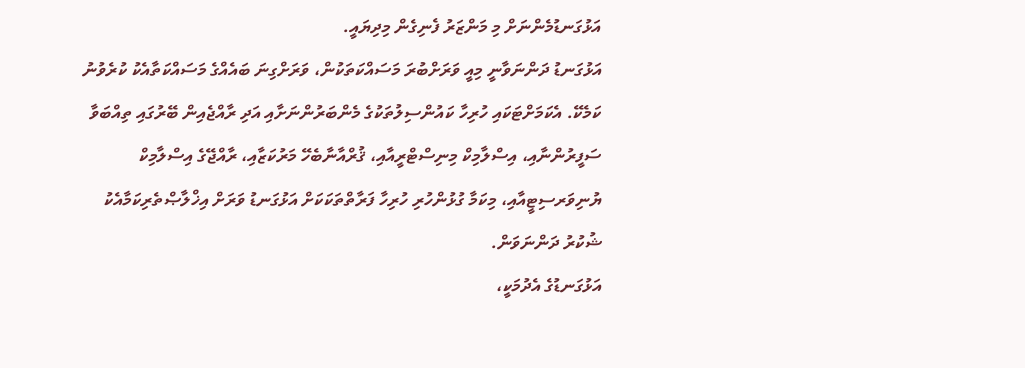އަޅުގަނޑުމެންނަށް މި މަންޒަރު ފެނިގެން މިދިޔައީ.
އަޅުގަނޑު ދަންނަވާނީ މިއީ ވަރަށްބުރަ މަސައްކަތަކުން، ވަރަށްގިނަ ބައެއްގެ މަސައްކަތާއެކު ކުރެވުނު ކަމެކޭ. އެކަމަށްޓަކައި ހުރިހާ ކައުންސިލުތަކުގެ މެންބަރުންނަށާއި އަދި ރާއްޖެއިން ބޭރުގައި ތިއްބަވާ ސަފީރުންނާއި، އިސްލާމިކް މިނިސްޓްރީއާއި، ޤުރްއާނާބެހޭ މަރުކަޒާއި، ރާއްޖޭގެ އިސްލާމިކް ޔުނިވަރސިޓީއާއި، މިކަމާ ގުޅުންހުރި ހުރިހާ ފަރާތްތަކަކަށް އަޅުގަނޑު ވަރަށް އިޚްލާޞްތެރިކަމާއެކު ޝުކުރު ދަންނަވަން.
އަޅުގަނޑުގެ އެދުމަކީ،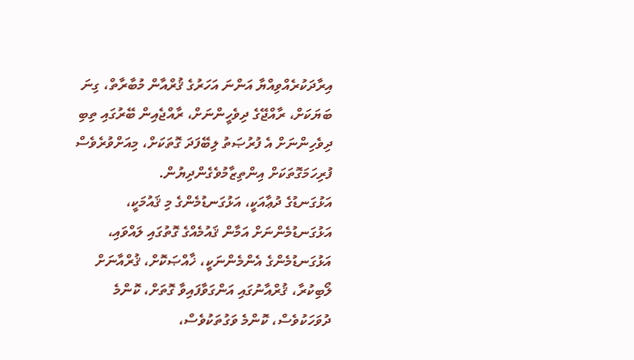އިރާދަކުރެއްވިއްޔާ އަންނަ އަހަރުގެ ޤުރްއާން މުބާރާތް، ގިނަ ބަޔަކަށް، ރާއްޖޭގެ ދިވެހީންނަށް، ރާއްޖެއިން ބޭރުގައި ތިބި ދިވެހިންނަށް އެ ފުރުޞަތު ލިބޭފަދަ ގޮތަކަށް، މިއަށްވުރެވެސް ފުރިހަމަގޮތަކަށް އިންތިޒާމުވެގެންދިޔުން.
އަޅުގަނޑުގެ ދުޢާއަކީ، އަޅުގަނޑުމެންގެ މި ޤައުމަކީ، އަޅުގަނޑުމެންނަށް އަމާން ޤައުމެއްގެ ގޮތުގައި ލައްވައި، އަޅުގަނޑުމެންގެ އެންމެންނަކީ، ޚާއްޞަކޮށް، ޤުރްއާނަށް ލޯބިކުރާ، ޤުރްއާނުގައި އަންގަވާފައިވާ ގޮތަށް، ކޮންމެ ދުވަހަކުވެސް، ކޮންމެ ވަގުތަކުވެސް،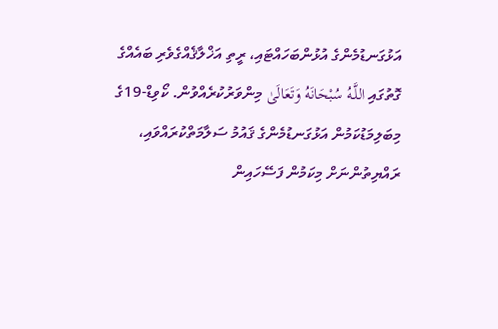އަޅުގަނޑުމެންގެ އުޅުންބަހައްޓައި، ރީތި އަޚްލާޤެއްގެވެރި ބައެއްގެ ގޮތުގައި اللَّـهُ سُبْحَانَهُ وَتَعَالَىٰ މިންވަރުކުރެއްވުން. ކޯވިޑް-19ގެ މިބަލިމަޑުކަމުން އަޅުގަނޑުމެންގެ ޤައުމު ސަލާމަތްކުރައްވައި، ރައްޔިތުންނަށް މިކަމުން ފަސޭހައިން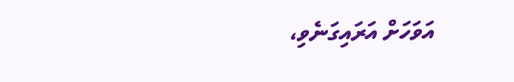އަވަހަށް އަރައިގަނެވި،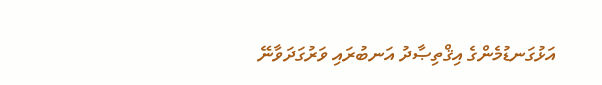އަޅުގަނޑުމެންގެ އިޤްތިޞާދު އަނބުރައި ވަރުގަދަވާނޭ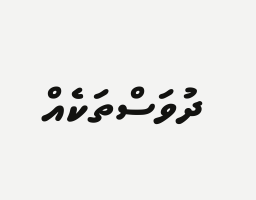ދުވަސްތަކެއް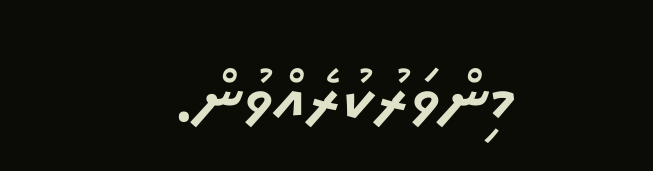މިންވަރުކުރެއްވުން.